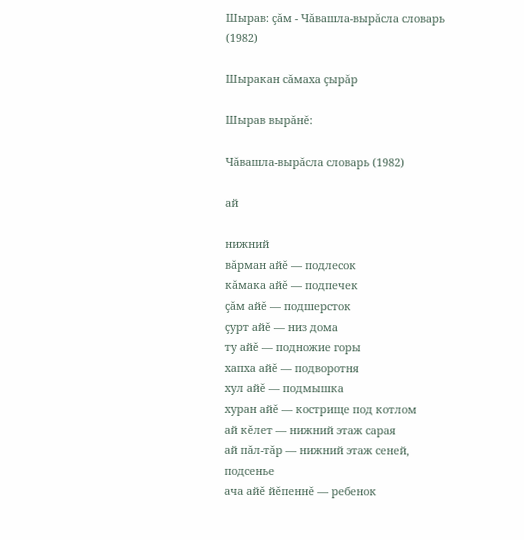Шырав: çăм - Чăвашла-вырăсла словарь (1982)

Шыракан сăмаха çырăр

Шырав вырăнĕ:

Чăвашла-вырăсла словарь (1982)

ай

нижний
вăрман айĕ — подлесок
кăмака айĕ — подпечек
çăм айĕ — подшерсток
çурт айĕ — низ дома
ту айĕ — подножие горы
хапха айĕ — подворотня
хул айĕ — подмышка
хуран айĕ — кострище под котлом
ай кĕлет — нижний этаж сарая
ай пăл-тăр — нижний этаж сеней, подсенье
ача айĕ йĕпеннĕ — ребенок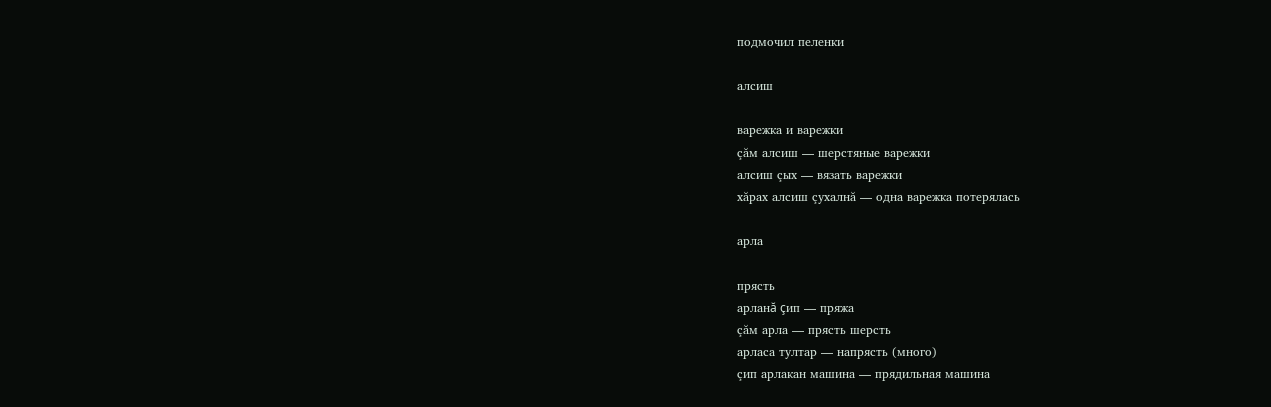подмочил пеленки

алсиш

варежка и варежки
çăм алсиш — шерстяные варежки
алсиш çых — вязать варежки
хăрах алсиш çухалнă — одна варежка потерялась

арла

прясть
арланă çип — пряжа
çăм арла — прясть шерсть
арласа тултар — напрясть (много)
çип арлакан машина — прядильная машина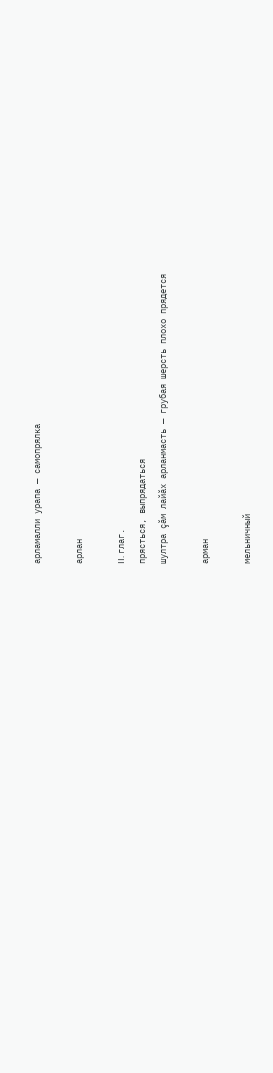арламалли урапа — самопрялка

арлан

II. глаг.
прясться, выпрядаться
шултра çăм лайăх арланмасть — грубая шерсть плохо прядется

арман

мельничный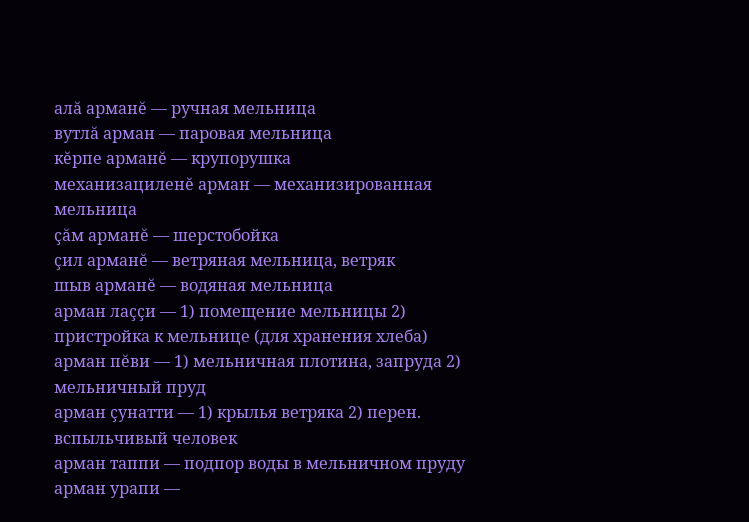алă арманĕ — ручная мельница
вутлă арман — паровая мельница
кĕрпе арманĕ — крупорушка
механизациленĕ арман — механизированная мельница
çăм арманĕ — шерстобойка
çил арманĕ — ветряная мельница, ветряк
шыв арманĕ — водяная мельница
арман лаççи — 1) помещение мельницы 2) пристройка к мельнице (для хранения хлеба)
арман пĕви — 1) мельничная плотина, запруда 2) мельничный пруд
арман çунатти — 1) крылья ветряка 2) перен. вспыльчивый человек
арман таппи — подпор воды в мельничном пруду
арман урапи —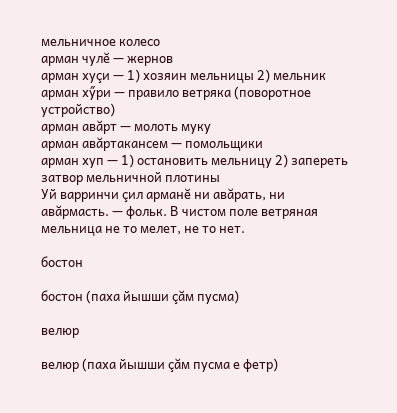мельничное колесо
арман чулĕ — жернов
арман хуçи — 1) хозяин мельницы 2) мельник
арман хӳри — правило ветряка (поворотное устройство)
арман авăрт — молоть муку
арман авăртакансем — помольщики
арман хуп — 1) остановить мельницу 2) запереть затвор мельничной плотины
Уй варринчи çил арманĕ ни авăрать, ни авăрмасть. — фольк. В чистом поле ветряная мельница не то мелет, не то нет.

бостон

бостон (паха йышши çăм пусма)

велюр

велюр (паха йышши çăм пусма е фетр)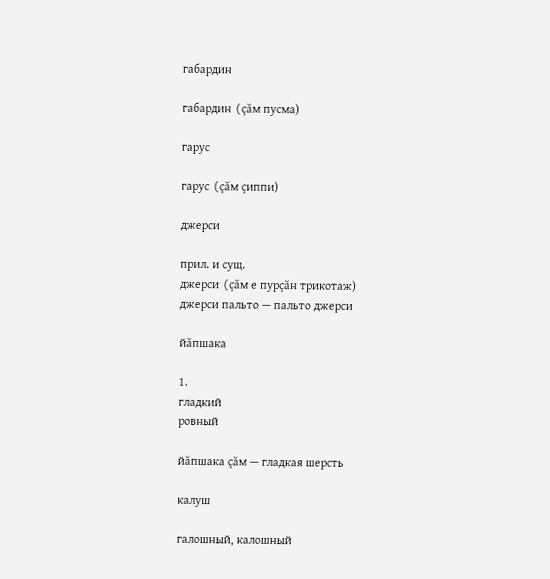габардин

габардин (çăм пусма)

гарус

гарус (çăм çиппи)

джерси

прил. и сущ.
джерси (çăм е пурçăн трикотаж)
джерси пальто — пальто джерси

йăпшака

1.
гладкий
ровный

йăпшака çăм — гладкая шерсть

калуш

галошный, калошный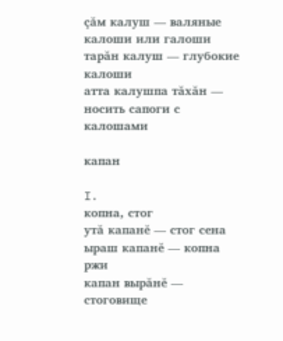çăм калуш — валяные калоши или галоши
тарăн калуш — глубокие калоши
атта калушпа тăхăн — носить сапоги с калошами

капан

I.
копна, стог
утă капанĕ — стог сена
ыраш капанĕ — копна ржи
капан вырăнĕ — стоговище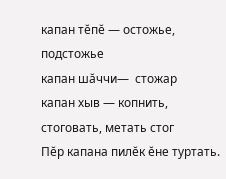капан тĕпĕ — остожье, подстожье
капан шăччи—  стожар
капан хыв — копнить, стоговать, метать стог
Пĕр капана пилĕк ĕне туртать.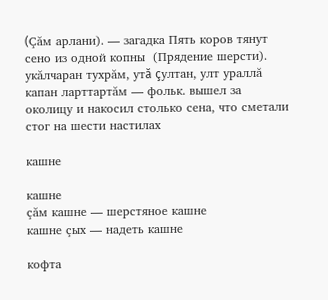(Çăм арлани). — загадка Пять коров тянут сено из одной копны  (Прядение шерсти).
укăлчаран тухрăм, утă çултан, улт ураллă капан ларттартăм — фольк. вышел за околицу и накосил столько сена, что сметали стог на шести настилах

кашне

кашне
çăм кашне — шерстяное кашне
кашне çых — надеть кашне

кофта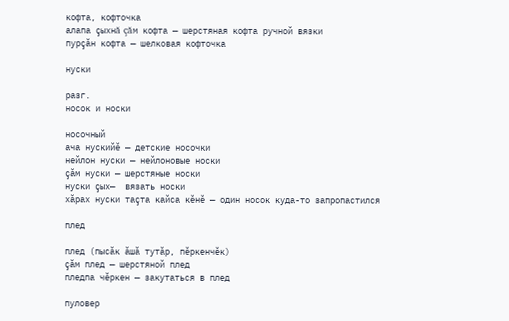кофта, кофточка
алапа çыхнă çăм кофта — шерстяная кофта ручной вязки
пурçăн кофта — шелковая кофточка

нуски

разг.
носок и носки

носочный
ача нускийĕ — детские носочки
нейлон нуски — нейлоновые носки
çăм нуски — шерстяные носки
нуски çых—  вязать носки
хăрах нуски таçта кайса кĕнĕ — один носок куда-то запропастился

плед

плед (пысăк ăшă тутăр, пĕркенчĕк)
çăм плед — шерстяной плед
пледпа чĕркен — закутаться в плед

пуловер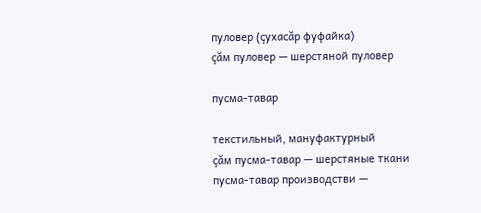пуловер (çухасăр фуфайка)
çăм пуловер — шерстяной пуловер

пусма-тавар

текстильный, мануфактурный
çăм пусма-тавар — шерстяные ткани
пусма-тавар производстви —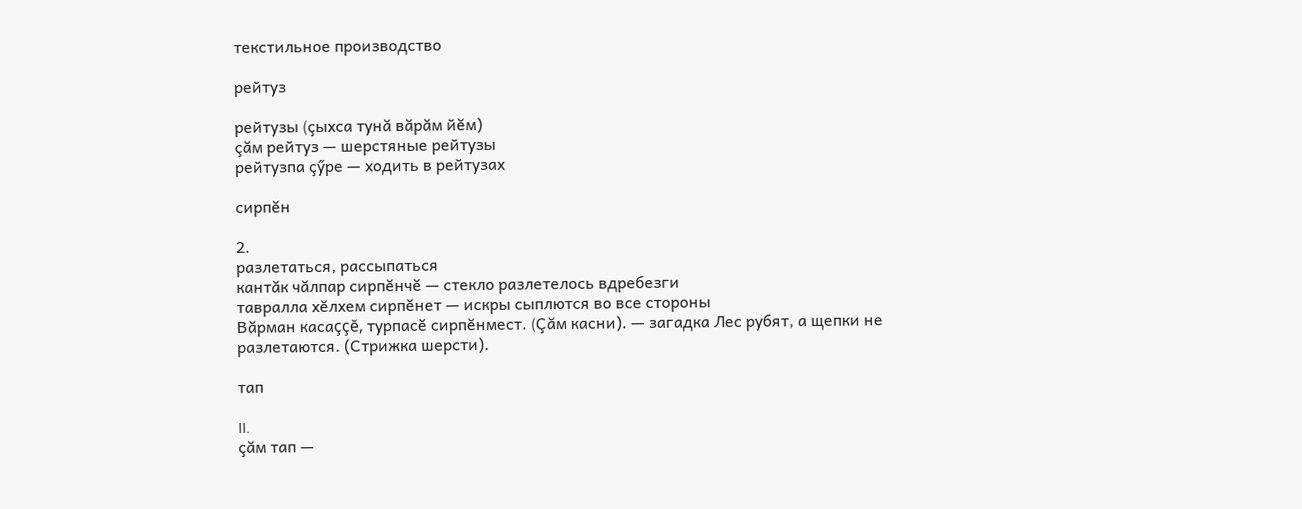текстильное производство

рейтуз

рейтузы (çыхса тунă вăрăм йĕм)
çăм рейтуз — шерстяные рейтузы
рейтузпа çӳре — ходить в рейтузах

сирпĕн

2.
разлетаться, рассыпаться
кантăк чăлпар сирпĕнчĕ — стекло разлетелось вдребезги
тавралла хĕлхем сирпĕнет — искры сыплются во все стороны
Вăрман касаççĕ, турпасĕ сирпĕнмест. (Çăм касни). — загадка Лес рубят, а щепки не разлетаются. (Стрижка шерсти).

тап

II.
çăм тап —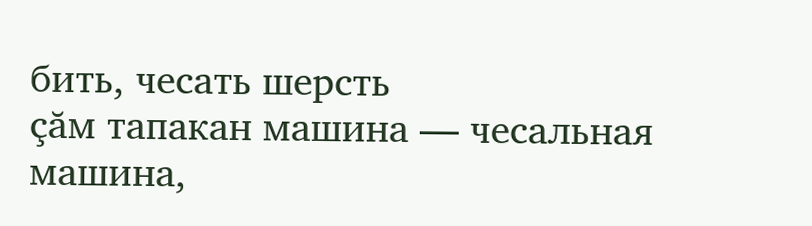бить, чесать шерсть
çăм тапакан машина — чесальная машина,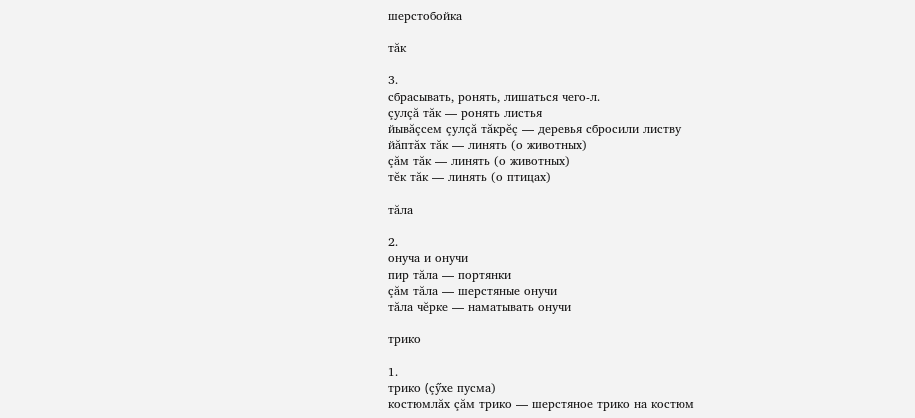шерстобойка

тăк

3.
сбрасывать, ронять, лишаться чего-л.
çулçă тăк — ронять листья
йывăçсем çулçă тăкрĕç — деревья сбросили листву
йăптăх тăк — линять (о животных)
çăм тăк — линять (о животных)
тĕк тăк — линять (о птицах)

тăла

2.
онуча и онучи
пир тăла — портянки
çăм тăла — шерстяные онучи
тăла чĕрке — наматывать онучи

трико

1.
трико (çӳхе пусма)
костюмлăх çăм трико — шерстяное трико на костюм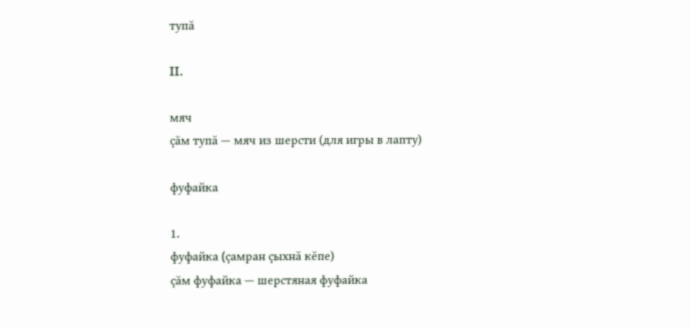тупă

II.

мяч
çăм тупă — мяч из шерсти (для игры в лапту)

фуфайка

1.
фуфайка (çамран çыхнă кĕпе)
çăм фуфайка — шерстяная фуфайка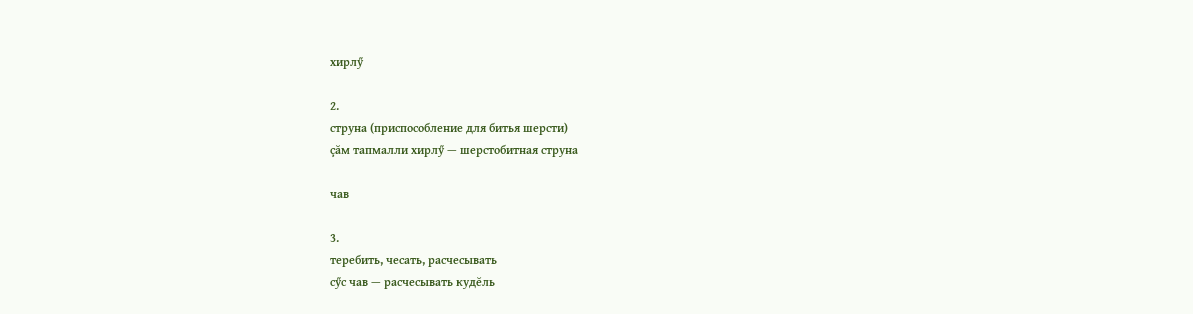хирлӳ

2.
струна (приспособление для битья шерсти)
çăм тапмалли хирлӳ — шерстобитная струна

чав

3.
теребить, чесать, расчесывать
сӳс чав — расчесывать кудĕль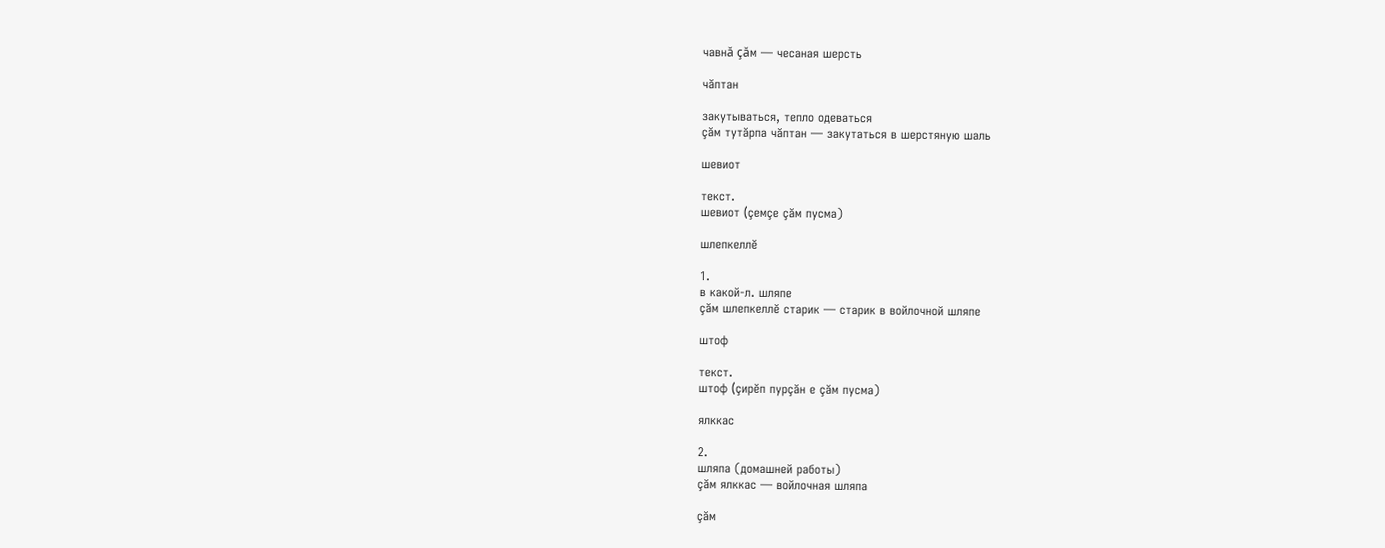чавнă çăм — чесаная шерсть

чăптан

закутываться, тепло одеваться
çăм тутăрпа чăптан — закутаться в шерстяную шаль

шевиот

текст.
шевиот (çемçе çăм пусма)

шлепкеллĕ

1.
в какой-л. шляпе
çăм шлепкеллĕ старик — старик в войлочной шляпе

штоф

текст.
штоф (çирĕп пурçăн е çăм пусма)

ялккас

2.
шляпа (домашней работы)
çăм ялккас — войлочная шляпа

çăм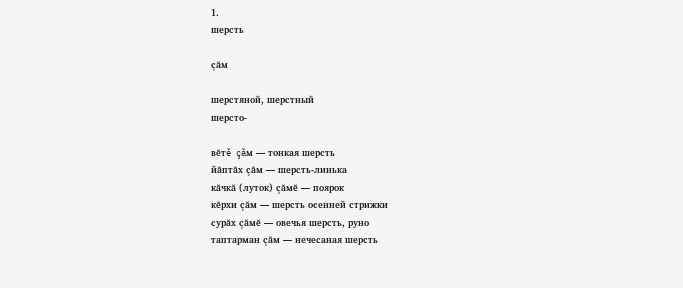1.
шерсть

çăм

шерстяной, шерстный
шерсто-

вĕтĕ çăм — тонкая шерсть
йăптăх çăм — шерсть-линька
кăчкă (луток) çăмĕ — поярок
кĕрхи çăм — шерсть осенней стрижки
сурăх çăмĕ — овечья шерсть, руно
таптарман çăм — нечесаная шерсть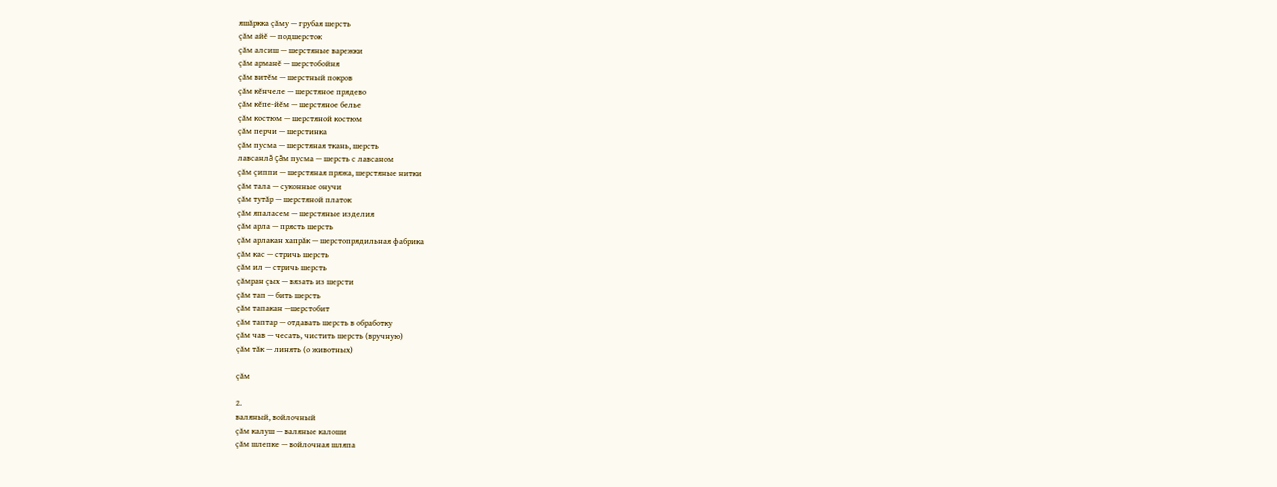яшăркка çăму — грубая шерсть
çăм айĕ — подшерсток
çăм алсиш — шерстяные варежки
çăм арманĕ — шерстобойня
çăм витĕм — шерстный покров
çăм кĕнчеле — шерстяное прядево
çăм кĕпе-йĕм — шерстяное белье
çăм костюм — шерстяной костюм
çăм перчи — шерстинка
çăм пусма — шерстяная ткань, шерсть
лавсанлă çăм пусма — шерсть с лавсаном
çăм çиппи — шерстяная пряжа, шерстяные нитки
çăм тала — суконные онучи
çăм тутăр — шерстяной платок
çăм япаласем — шерстяные изделия
çăм арла — прясть шерсть
çăм арлакан хапрăк — шерстопрядильная фабрика
çăм кас — стричь шерсть
çăм ил — стричь шерсть
çăмран çых — вязать из шерсти
çăм тап — бить шерсть
çăм тапакан —шерстобит
çăм таптар — отдавать шерсть в обработку
çăм чав — чесать, чистить шерсть (вручную)
çăм тăк — линять (о животных)

çăм

2.
валяный, войлочный
çăм калуш — валяные калоши
çăм шлепке — войлочная шляпа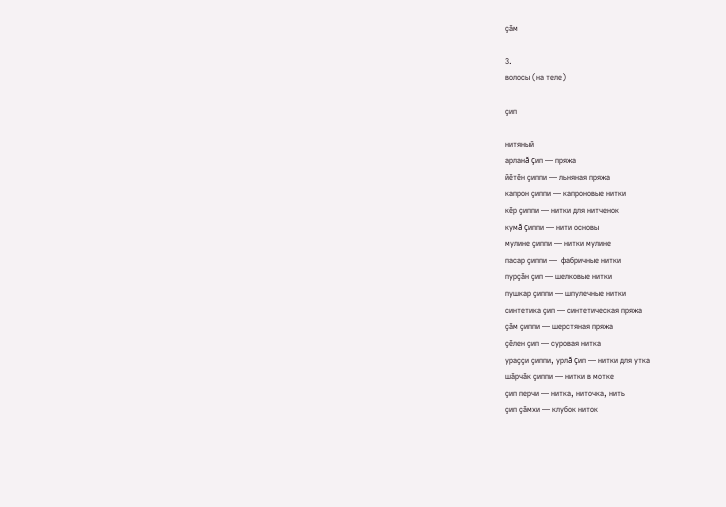çăм

3.
волосы (на теле)

çип

нитяный
арланă çип — пряжа
йĕтĕн çиппи — льняная пряжа
капрон çиппи — капроновые нитки
кĕр çиппи — нитки для нитченок
кумă çиппи — нити основы
мулине çиппи — нитки мулине
пасар çиппи —  фабричные нитки
пурçăн çип — шелковые нитки
пушкар çиппи — шпулечные нитки
синтетика çип — синтетическая пряжа
çăм çиппи — шерстяная пряжа
çĕлен çип — суровая нитка
ураççи çиппи, урлă çип — нитки для утка
шăрчăк çиппи — нитки в мотке
çип перчи — нитка, ниточка, нить
çип çăмхи — клубок ниток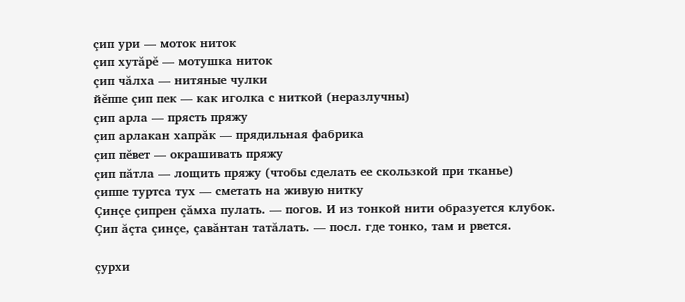çип ури — моток ниток
çип хутăрĕ — мотушка ниток
çип чăлха — нитяные чулки
йĕппе çип пек — как иголка с ниткой (неразлучны)
çип арла — прясть пряжу
çип арлакан хапрăк — прядильная фабрика
çип пĕвет — окрашивать пряжу
çип пăтла — лощить пряжу (чтобы сделать ее скользкой при тканье)
çиппе туртса тух — сметать на живую нитку
Çинçе çипрен çăмха пулать. — погов. И из тонкой нити образуется клубок.
Çип ăçта çинçе, çавăнтан татăлать. — посл. где тонко, там и рвется.

çурхи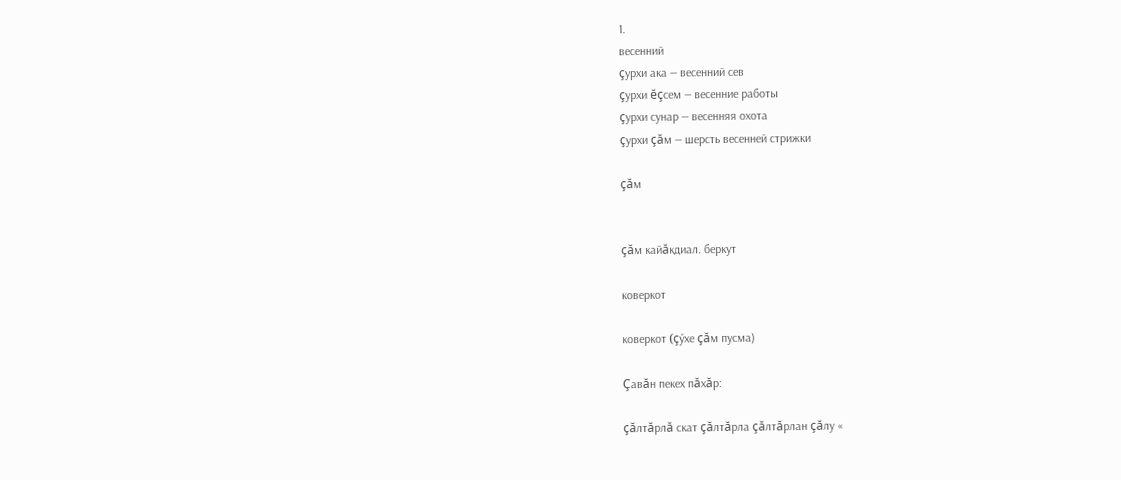1.
весенний
çурхи ака — весенний сев
çурхи ĕçсем — весенние работы
çурхи сунар — весенняя охота
çурхи çăм — шерсть весенней стрижки

çăм


çăм кайăкдиал. беркут

коверкот

коверкот (çӳхе çăм пусма)

Çавăн пекех пăхăр:

çăлтăрлă скат çăлтăрла çăлтăрлан çăлу «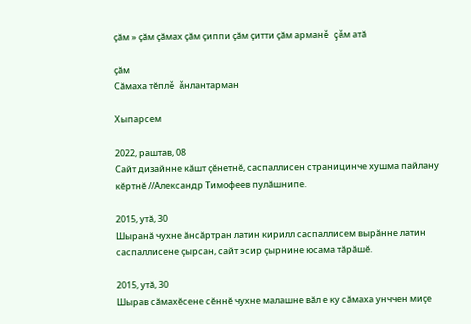çăм » çăм çăмах çăм çиппи çăм çитти çăм арманĕ çăм атă

çăм
Сăмаха тĕплĕ ăнлантарман

Хыпарсем

2022, раштав, 08
Сайт дизайнне кӑшт ҫӗнетнӗ, саспаллисен страницинче хушма пайлану кӗртнӗ //Александр Тимофеев пулӑшнипе.

2015, утă, 30
Шыранӑ чухне ӑнсӑртран латин кирилл саспаллисем вырӑнне латин саспаллисене ҫырсан, сайт эсир ҫырнине юсама тӑрӑшӗ.

2015, утă, 30
Шырав сӑмахӗсене сӗннӗ чухне малашне вӑл е ку сӑмаха унччен миҫе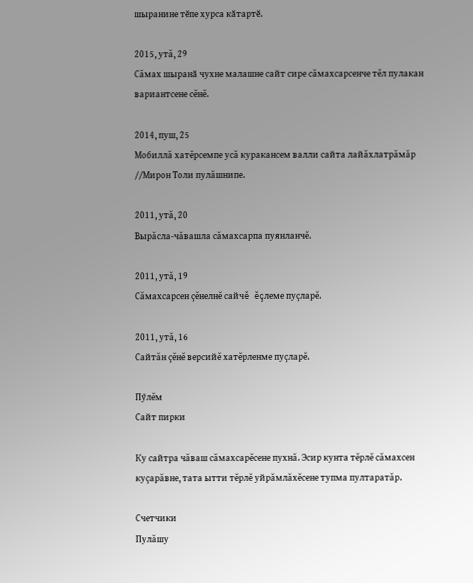шыранине тӗпе хурса кӑтартӗ.

2015, утă, 29
Сăмах шыранӑ чухне малашне сайт сире сăмахсарсенче тĕл пулакан вариантсене сĕнĕ.

2014, пуш, 25
Мобиллă хатĕрсемпе усă куракансем валли сайта лайăхлатрăмăр //Мирон Толи пулăшнипе.

2011, утă, 20
Вырăсла-чăвашла сăмахсарпа пуянланчĕ.

2011, утă, 19
Сăмахсарсен çĕнелнĕ сайчĕ ĕçлеме пуçларĕ.

2011, утă, 16
Сайтăн çĕнĕ версийĕ хатĕрленме пуçларĕ.

Пӳлĕм
Сайт пирки

Ку сайтра чăваш сăмахсарĕсене пухнă. Эсир кунта тĕрлĕ сăмахсен куçарăвне, тата ытти тĕрлĕ уйрăмлăхĕсене тупма пултаратăр.

Счетчики
Пулăшу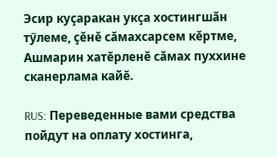Эсир куçаракан укçа хостингшăн тӳлеме, çĕнĕ сăмахсарсем кĕртме, Ашмарин хатĕрленĕ сăмах пуххине сканерлама кайĕ.

RUS: Переведенные вами средства пойдут на оплату хостинга,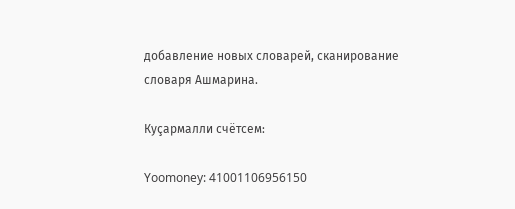добавление новых словарей, сканирование словаря Ашмарина.

Куçармалли счётсем:

Yoomoney: 41001106956150